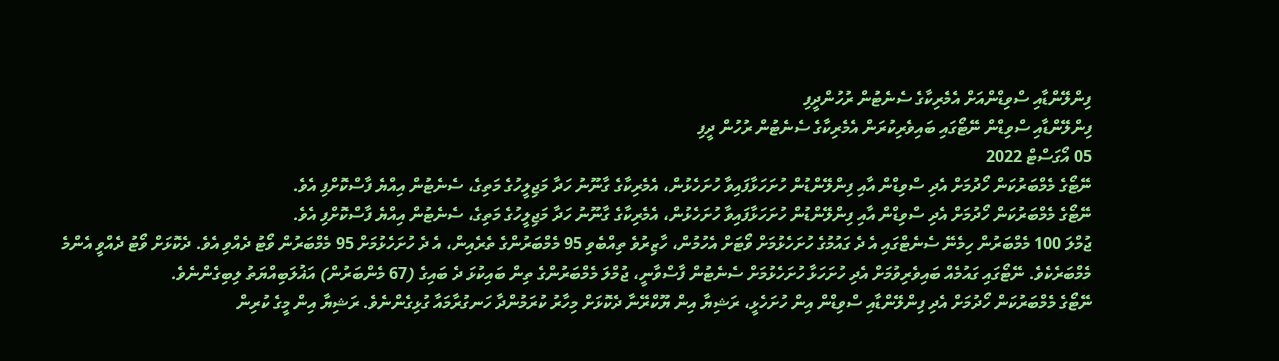ފިންލޭންޑާއި ސްވިޑްންއަށް އެމެރިކާގެ ސެނެޓުން ރުހުންދީފި
ފިންލޭންޑާއި ސްވިޑްން ނޭޓޯގައި ބައިވެރިކުރަން އެމެރިކާގެ ސެނެޓުން ރުހުން ދީފި
05 އޯގަސްޓް 2022
ނޭޓޯގެ މެމްބަރުކަން ހޯދުމަށް އެދި ސްވިޑްން އާއި ފިންލޭންޑުން ހުށަހަޅާފައިވާ ހުށަހެޅުން، އެމެރިކާގެ ގާނޫނު ހަދާ މަޖިލީހުގެ މަތިގެ، ސެނެޓުން އިއްޔެ ފާސްކޮށްފި އެވެ.
ނޭޓޯގެ މެމްބަރުކަން ހޯދުމަށް އެދި ސްވިޑްން އާއި ފިންލޭންޑުން ހުށަހަޅާފައިވާ ހުށަހެޅުން، އެމެރިކާގެ ގާނޫނު ހަދާ މަޖިލީހުގެ މަތިގެ، ސެނެޓުން އިއްޔެ ފާސްކޮށްފި އެވެ.
ޖުމްލަ 100 މެމްބަރުން ހިމެނޭ ސެނެޓްގައި އެ ދެ ގައުމުގެ ހުށަހެޅުމަށް ވޯޓަށް އެހުމުން، ހާޒިރުވެ ތިއްބެވި 95 މެމްބަރުންގެ ތެރެއިން، އެ ދެ ހުށަހެޅުމަށް 95 މެމްބަރުން ވޯޓު ދެއްވި އެވެ. ދެކޮޅަށް ވޯޓު ދެއްވީ އެންމެ މެމްބަރެކެވެ. ނޭޓޯގައި ގައުމެއް ބައިވެރިވުމަށް އެދި ހުށަހަޅާ ހުށަހެޅުމަށް ސެނެޓުން ފާސްވާނީ، ޖުމްލަ މެމްބަރުންގެ ތިން ބައިކުޅަ ދެ ބައިގެ (67 މެންބަރުން) އަޣުލަބިއްޔަތު ލިބިގެންނެވެ.
ނޭޓޯގެ މެމްބަރުކަން ހޯދުމަށް އެދި ފިންލޭންޑާއި ސްވިޑްން އިން ހުށަހެޅީ، ރަޝިޔާ އިން ޔޫކްރޭނާ ދެކޮޅަށް މިހާރު ކުރަމުންދާ ހަނގުރާމައާ ގުޅިގެންނެވެ. ރަޝިޔާ އިން މީގެ ކުރިން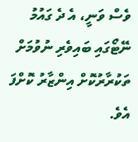ވެސް ވަނީ، އެ ދެ ގައުމު ނޭޓޯގައި ބައިވެރި ނުވުމަށް ތަކުރާރުކޮށް އިންޒާރު ކޮށްފަ އެވެ.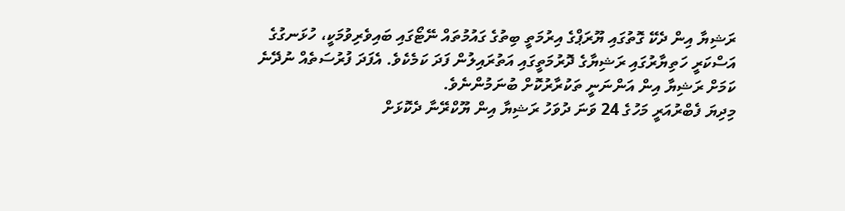ރަޝިޔާ އިން ދެކޭ ގޮތުގައި ޔޫރަޕްގެ އިރުމަތީ ބިތުގެ ގައުމުތައް ނޭޓޯގައި ބައިވެރިވުމަކީ، ހުޅަނގުގެ އަސްކަރީ ހަތިޔާރުގައި ރަޝިޔާގެ ދޮރުމަތީގައި އަތުރައިލުން ފަދަ ކަމެކެވެ. އެފަދަ ފުރުސަތެއް ނުދޭނެ ކަމަށް ރަޝިޔާ އިން އަންނަނީ ތަކުރާރުކޮށް ބުނަމުންނެވެ.
މިދިޔަ ފެބްރުއަރީ މަހުގެ 24 ވަނަ ދުވަހު ރަޝިޔާ އިން ޔޫކްރޭނާ ދެކޮޅަށް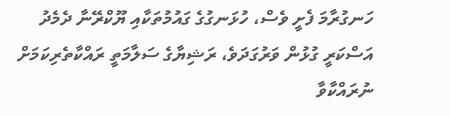ހަނގުރާމަ ފެށީ ވެސް، ހުޅަނގުގެ ގައުމުތަކާއި ޔޫކްރޭނާ ދެމެދު އަސްކަރީ ގުޅުން ވަރުގަދަވެ، ރަޝިޔާގެ ސަލާމަތީ ރައްކާތެރިކަމަށް ނުރައްކާވާ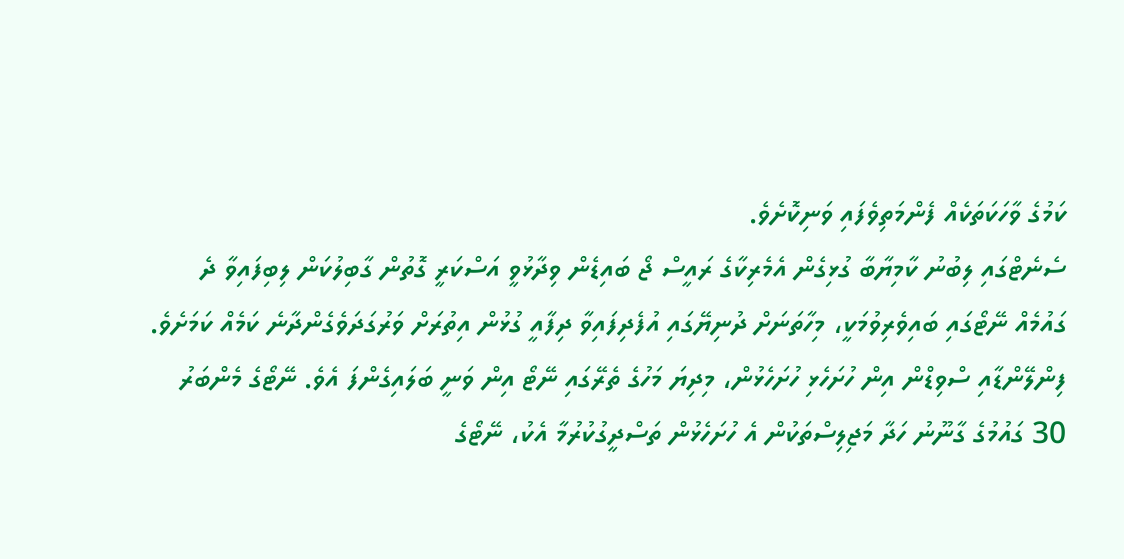ކަމުގެ ވާހަކަތަކެއް ފެންމަތިވެފައި ވަނިކޮށެވެ.
ސެނެޓްގައި ލިބުނު ކާމިޔާބާ ގުޅިގެން އެމެރިކާގެ ރައީސް ޖޯ ބައިޑެން ވިދާޅުވީ އަސްކަރީ ގޮތުން ގާބިލުކަން ލިބިފައިވާ ދެ ގައުމެއް ނޭޓޯގައި ބައިވެރިވުމަކީ، މިހާތަނަށް ދުނިޔޭގައި އުފެދިފައިވާ ދިފާއީ ގުޅުން އިތުރަށް ވަރުގަދަވެގެންދާނެ ކަމެއް ކަމަށެވެ.
ފިންލޭންޑާއި ސްވިޑްން އިން ހުށަހެޅި ހުށަހެޅުން، މިދިޔަ މަހުގެ ތެރޭގައި ނޭޓޯ އިން ވަނީ ބަލައިގެންފަ އެވެ. ނޭޓޯގެ މެންބަރު 30 ގައުމުގެ ގާނޫނު ހަދާ މަޖިލިސްތަކުން އެ ހުށަހެޅުން ތަސްދީގުކުރުމާ އެކު، ނޭޓޯގެ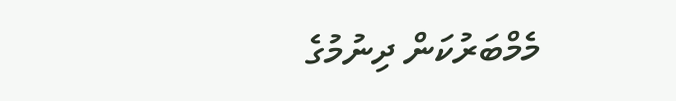މެމްބަރުކަން ދިނުމުގެ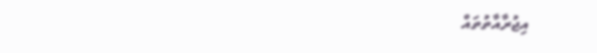އިޖުރާއާތުތައް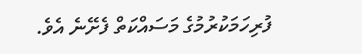ފުރިހަމަކުރުމުގެ މަސައްކަތް ފެށޭނެ އެވެ.